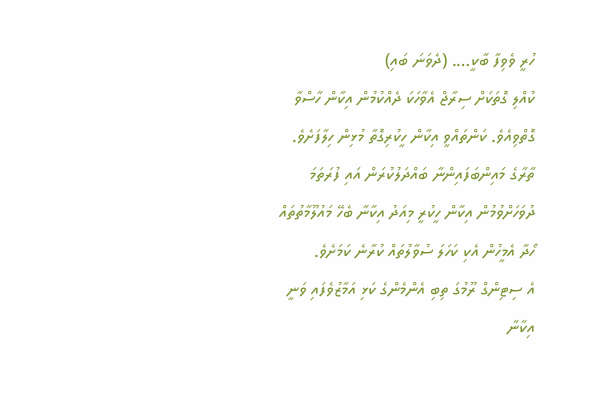ހުރީ ވެވިފާ ބާކީ…. (ދެވަނަ ބައި)
ކުއްލި ގޮތަކަށް ސިރާޖް އެވާހަކަ ދެއްކުމުން އިކާން ހާސްވާ ގޮތްވިއެވެ. ކަންތައްވީ އިކާން ހީކުރިގޮތާ މުޅިން ހިލާފަށެވެ. ތާރާގެ މައިންބަފައިންނާ ބައްދަލުކުރަން އައި ފުރަތަމަ ދުވަހަށްވުމުން އިކާން ހީކުރީ މިއަދު އިކާނާ ބެހޭ މައުލޫމާތުތައް ހޯދާ އެމީހުން އެކި ކަހަލަ ސުވާލުތައް ކުރާނެ ކަމަށެވެ.
އެ ސިޓިންގް ރޫމުގަ ތިބި އެންމެންގެ ކަޅި އަމާޒުވެފައި ވަނީ އިކާނާ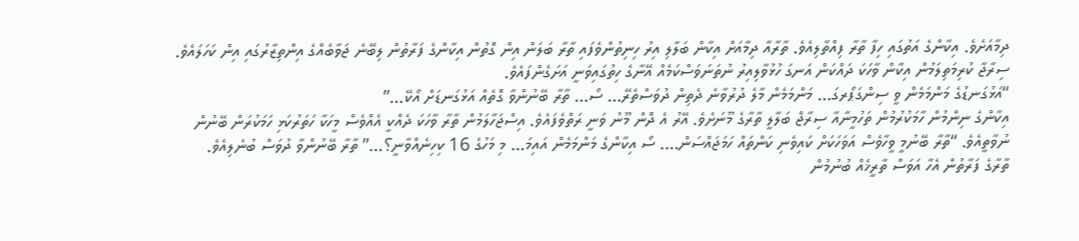ދިމާއަށެވެ. އިކާންގެ އަތުގައި ހިފާ ތާރާ ފިއްތާލިއެވެ. ތާރާއާ ދިމާއަށް އިކާން ބަލާލި އިރު ހިނިތުންވެފައި ތާރާ ބަލަން އިން ގޮތުން އިކާންގެ ފަރާތުން ލިބޭނެ ޖަވާބެއްގެ އިންތިޒާރުގައި އިން ކަހަލައެވެ. ސިރާޖާ ކުރިމަތިލަމުން އިކާން ވާހަކަ ދައްކަން އަނގަ ހުޅުވާލިއިރު ނުތަނަވަސްކަމެއް އޭނާގެ ހިތުގައިވަނީ އަށަގެންފައެވެ.
“އަޅުގަނޑުގެ މަންމަމެން ވީ ސިންގަޕޯރގަ… މަންމަމެން މާލެ ދުރުވާނެ ދެތިން ދުވަސްތެރޭ… ސޯ… ތާރާ ބޭނުންވާ ގޮތެއް އަޅުގަނޑަށް އޯކޭ…”
އިކާންގެ ނިންމުން ހާމަކުރުމުން ތަހުމީނާއާ ސިރާޖް ބަލާލީ ތާރާގެ މޫނަށެވެ. އޭރު އެ ދޮން މޫނު ވަނީ ރަތްވެފައެވެ. އިސްޖަހާލަމުން ތާރާ ވާހަކަ ދެއްކީ އެއްވެސް މީހަކާ ހަތަރުކަޅި ހަމަކުރަން ބޭނުން ނުވާތީއެވެ. “ތާރާ ބޭނުމީ ވީހާވެސް އަވަހަކަށް ކައިވެނި ކަންތައް ހަމަޖައްސަން…. ސޯ އިކާންގެ މަންމަމެން އައިމަ… މި މަހުގެ 16 ކިހިނެއްވާނީ؟…” ތާރާ ބޭނުންވާ ދުވަސް ބުނެލިއެވެ.
ތާރާގެ ފަރާތުން އެހާ އަވަސް ތާރީޚެއް ބުނުމުން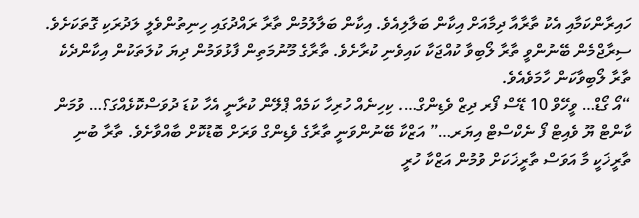ހައިރާންކަމާއި އެކު ތާރާއާ ދިމާއަށް އިކާން ބަލާލިއެވެ. އިކާން ބަލާލުމުން ތާރާ ރައްދުގައި ހިނިތުންވެލީ ލަދުރަކި ގޮތަކަށެވެ. ސިރާޖްމެން ބޭނުންވީ ތާރާ ލޯބިވާ ކުއްޖަކާ ކައިވެނި ކުރާށެވެ. ތާރާގެ މޫނުމަތިން ފާޅުވަމުން ދިޔަ ކުލަތަކުން އިކާންދެކެ ތާރާ ލޯބިވާކަން ހާމަވެއެވެ.
“އޯ ގޯޑް… ވީހޭވް 10 ޑޭސް ފޯރ ދިޒް ވެޑިންގް…. ކިހިނެއް ހުރިހާ ކަމެއް ޕްލޭން ކުރާނީ އެހާ ކުޑަ ދުވަސްކޮޅެއްގަ؟… ވުމަން ކާންޓް ޔޫ ވެއިޓް ފޯ ނެކްސްޓް އިޔަރ…” އަޒްކާ ބޭނުންވަނީ ތާރާގެ ވެޑިންގް ވަރަށް ބޮޑުކޮށް ބާއްވާށެވެ. ތާރާ ބުނި ތާރީޚަކީ މާ އަވަސް ތާރީޚަކަށް ވުމުން އަޒްކާ ހުރީ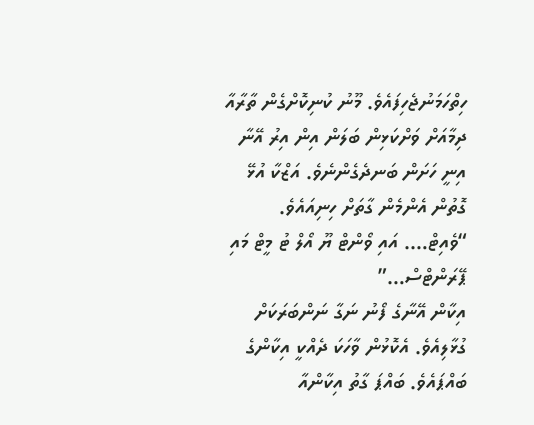ހިތްހަމަނުޖެހިފައެވެ. މޫނު ކުނިކޮށްގެން ތާރާއާ ދިމާއަށް ވަށްކަޅިން ބަލަން އިން އިރު އޭނާ އިނީ ހަށަން ބަނދެގެންނެވެ. އަޒްކާ އުޅޭ ގޮތުން އެންމެން ގާތަށް ހިނިއައެވެ.
“ވެއިޓް…. އައި ވޯންޓް ޔޫ އޯލް ޓު މީޓް މައި ޕޭރަންޓްސް…”
އިކާން އޭނާގެ ފޯނު ނަގާ ނަންބަރަކަށް ގުޅާލިއެވެ. އެކޮޅުން ވާހަކަ ދެއްކީ އިކާންގެ ބައްޕައެވެ. ބައްޕަ ގާތު އިކާންއާ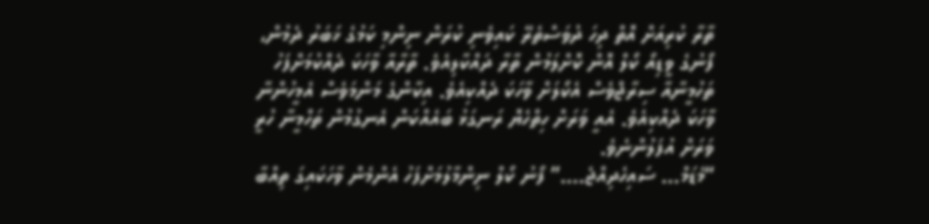ތާރާ ކުރިއަށް އޮތް ދިހަ ދުވަސްތެރޭ ކައިވެނި ކުރަން ނިންމި ކަމުގެ ޚަބަރު ދެމުން، ފޯނުގެ ވީޑިއޯ ކޯލް އޮން ކޮށްލަމުން ތާރާ ދައްކާލިއެވެ. ތާރާއާ ވާހަކަ ދެއްކުމަށްފަހު ތަހުމީނާއާ ސިރާޖްވެސް އެކޯލަށް ވާހަކަ ދެއްކިއެވެ. އިކާންގެ މަންމަވެސް އެމީހުންނާ ވާހަކަ ދެއްކިއެވެ. އެއީ ވަރަށް ހިތްހެޔޮ ރަނގަޅު ބައެއްކަން އެނގުމުން ތަހްމީނާ ހުރީ ވަރަށް އުފަލުންނެވެ.
“މެޑަމް… ސައިހެދިއްޖެ….” ފޯނު ކޯލް ނިންމާލުމަށްފަހު އެންމެން ވާހަކައިގަ ތިއްބާ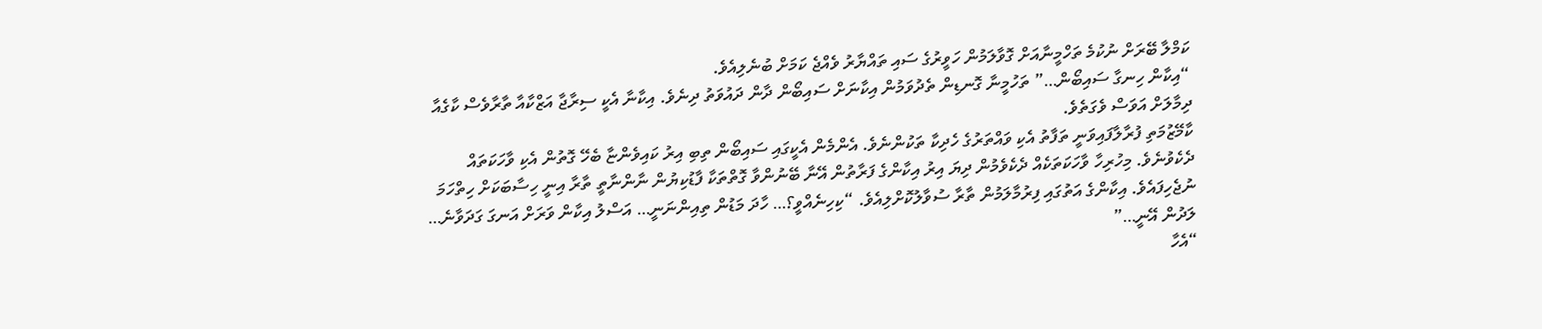ކަމްލާ ބޭރަށް ނުކުމެ ތަހްމީނާއަށް ގޮވާލަމުން ހަވީރުގެ ސައި ތައްޔާރު ވެއްޖެ ކަމަށް ބުނެލިއެވެ.
“އިކާން ހިނގާ ސައިބޯން…” ތަހުމީނާ ގޮނޑިން ތެދުވަމުން އިކާނަށް ސައިބޯން ދާން ދައުވަތު ދިނެވެ. އިކާނާ އެކީ ސިރާޖާ އަޒްކާއާ ތާރާވެސް ކާގެއާ ދިމާލަށް އަވަސް ވެގަތެވެ.
ކާމޭޒުމަތި ފުރާލާފައިވަނީ ތަފާތު އެކި ވައްތަރުގެ ހެދިކާ ތަކުންނެވެ. އެންމެން އެކީގައި ސައިބޯން ތިބި އިރު ކައިވެންޏާ ބެހޭ ގޮތުން އެކި ވާހަކަތައް ދެކެވުނެވެ. މިހުރިހާ ވާހަކަތަކެއް ދެކެވެމުން ދިޔަ އިރު އިކާންގެ ފަރާތުން އޭނާ ބޭނުންވާ ގޮތްތަކާ ފާޑުކިޔުން ނާންނާތީ ތާރާ އިނީ ހިސާބަކަށް ހިތްހަމަ ނުޖެހިފައެވެ. އިކާންގެ އަތުގައި ފިރުމާލަމުން ތާރާ ސުވާލުކޮށްލިއެވެ. “ކިހިނެއްވީ؟… ހާދަ މަޑުން ތިއިންނަނީ… އަސްލު އިކާން ވަރަށް އަނގަ ގަދަވާނެ… ލަދުން އޭނީ…”
“އެހާ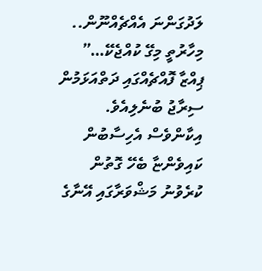ލަދުގަންނަ އެއްޗެއްނޫން.. މިހާރުތީ މިގޭ ކުއްޖެކޭ…” ޕިއްޒާ ފޮއްޗެއްގައި ދަތްއަޅަމުން ސިރާޖު ބުނެލިއެވެ. އިކާންވެސް އެހިސާބުން ކައިވެންޏާ ބެހޭ ގޮތުން ކުރެވުނު މަޝްވަރާގައި އޭނާގެ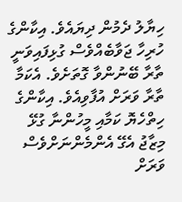ހިޔާލު ދެމުން ދިޔައެވެ. އިކާންގެ ހުރިހާ ޖަވާބެއްވެސް ގުޅިފައިވަނީ ތާރާ ބޭނުންވާ ގޮތަށެވެ. އެކަމާ ތާރާ ވަރަށް އުފާވިއެވެ. އިކާންގެ ހިތްހެޔޮ ކަމާއި މީހުންނާ ގުޅޭ މިޒާޖު އެގޭ އެންމެންނަށްވެސް ވަރަށް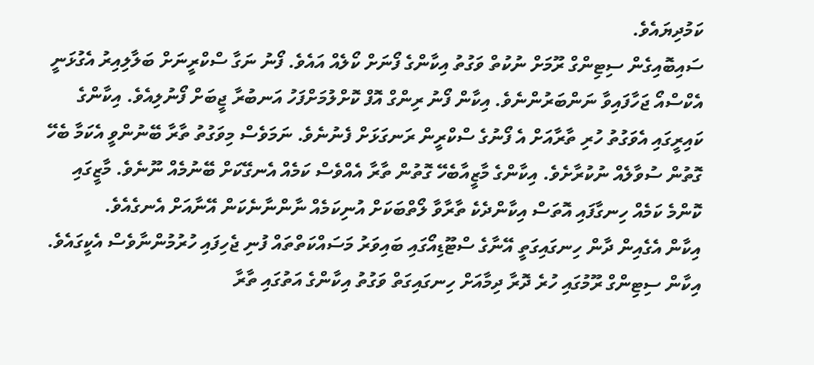ކަމުދިޔައެވެ.
ސައިބޮއިގެން ސިޓިންގް ރޫމަށް ނުކުތް ވަގުތު އިކާންގެ ފޯނަށް ކޯލެއް އައެވެ. ފޯނު ނަގާ ސްކްރީނަށް ބަލާލިއިރު އެގުޅަނީ އެކްސްއޯ ޖަހާފައިވާ ނަންބަރުންނެވެ. އިކާން ފޯނު ރިންގް އޮފް ކޮށްލުމަށްފަހު އަނބުރާ ޖީބަށް ފޯނުލިއެވެ. އިކާންގެ ކައިރީގައި އެވަގުތު ހުރި ތާރާއަށް އެ ފޯނުގެ ސްކްރީން ރަނގަޅަށް ފެނުނެވެ. ނަމަވެސް މިވަގުތު ތާރާ ބޭނުންވީ އެކަމާ ބެހޭ ގޮތުން ސުވާލެއް ނުކުރާށެވެ. އިކާންގެ މާޒީއާބެހޭ ގޮތުން ތާރާ އެއްވެސް ކަމެއް އެނގޭކަށް ބޭނުމެއް ނޫނެވެ. މާޒީގައި ކޮންމެ ކަމެއް ހިނގާފައި އޮތަސް އިކާންދެކެ ތާރާވާ ލޯތްބަކަށް އުނިކަމެއް ނާންނާނެކަން އޭނާއަށް އެނގެއެވެ.
އިކާން އެގެއިން ދާން ހިނގައިގަތީ އޭނާގެ ސްޓޫޑިއޯގައި ބައިވަރު މަސައްކަތްތައް ފުނި ޖެހިފައި ހުރުމުންނާވެސް އެކީގައެވެ. އިކާން ސިޓިންގް ރޫމުގައި ހުރެ ދޮރާ ދިމާއަށް ހިނގައިގަތް ވަގުތު އިކާންގެ އަތުގައި ތާރާ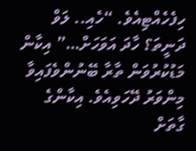ހިފެހެއްޓިއެވެ. “ހެއި.. ލަވް ދަނީތަ؟ ހާދަ އަވަހަށް…” އިކާން މަޑުކުރުވަން ތާރާ ބޭނުންވެފައިވާ މިންވަރު ދޭހަވިއެވެ. އިކާންގެ ގާތަށް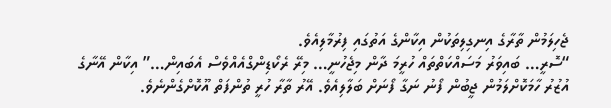ޖެހިލަމުން ތާރާގެ އިނގިލިތަކުން އިކާންގެ އަތުގައި ފިރުމާލިއެވެ.
“ސޮރީ… ބައިވަރު މަސައްކަތްތައް ހުރީމަ ދާން މިޖެހުނީ… މިރޭ ރެކޯޑިންގްއެއްވެސް އެބައިން…” އިކާން އޭނާގެ އުޒުރު ހާމަކޮށްލަމުން ޖީބުން ފޯނު ނަގާ ފޯނަށް ބަލާލިއެވެ. އޭރު ތާރާ ހުރީ ތުންފަތް އޫކޮށްގެންނެވެ.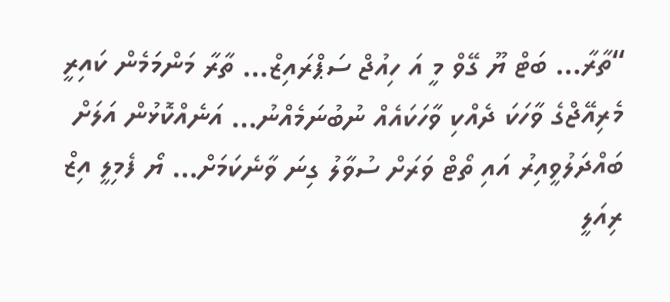“ތާރާ… ބަޓް ޔޫ ގޭވް މީ އަ ހިއުޖް ސަޕްރައިޒް… ތާރާ މަންމަމެން ކައިރީ މެރިއޭޖްގެ ވާހަކަ ދެއްކި ވާހަކައެއް ނުބުނަމެއްނު… އަނެއްކޮޅުން އަލަށް ބައްދަލުވީއިރު އައި ތޯޓް ވަރަށް ސުވާލު ގިނަ ވާނެކަމަށް… ޔޯ ފެމިލީ އިޒް ރިއަލީ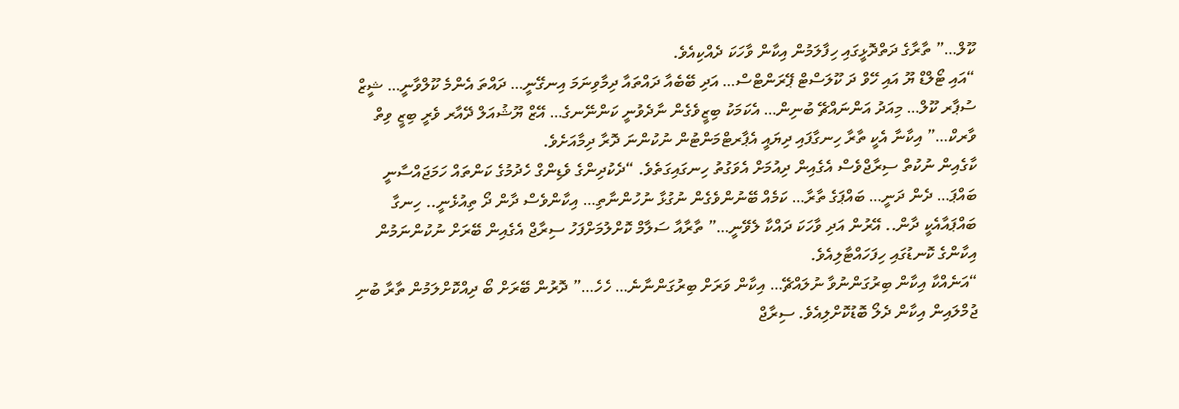ކޫލް…” ތާރާގެ ދަތްދޮޅީގައި ހިފާލަމުން އިކާން ވާހަކަ ދެއްކިއެވެ.
“އައި ޓޯލްޑް ޔޫ އައި ހޭވް ދަ ކޫލަސްޓް ޕޭރަންޓްސް… އަދި ބޭބެއާ ދައްތައާ ދިމާވިނަމަ އިނގޭނީ… ދައްތަ އެންމެ ކޫލްވާނީ… ޝީޒް ސުޕާރ ކޫލް… މިއަދު އަންނައްޗޭ ބުނިން… އެކަމަކު ބިޒީވެގެން ނާދެވުނީ ކަންނޭނގެ… އޭޒް ޔޫޝުއަލް ދޭއާރ ވެރީ ބިޒީ ވިތް ވާރކް…” އިކާނާ އެކީ ތާރާ ހިނގާފައި ދިޔައީ އެޕާރޓްމަންޓުން ނުކުންނަ ދޮރާ ދިމާއަށެވެ.
ކާގެއިން ނުކުތް ސިރާޖްވެސް އެގެއިން ދިއުމަށް އެވަގުތު ހިނގައިގަތެވެ. “ދެކުދިންގެ ވެޑިންގް ހެދުމުގެ ކަންތައް ހަމަޖައްސާނީ ބައްޕަ… ދެން ދަނީ… ބައްޕަގެ ތާރާ… ކަމެއް ބޭނުންވެގެން ނުގުޅާ ނުހުންނާތި… އިކާންވެސް ދާން ދޯ ތިއުޅެނީ.. ހިނގާ ބައްޕައާއެކީ ދާން.. އޭރުން އަދި ވާހަކަ ދައްކާ ލެވޭނީ…” ތާރާއާ ސަލާމް ކޮށްލުމަށްފަހު ސިރާޖް އެގެއިން ބޭރަށް ނުކުންނަމުން އިކާންގެ ކޮނޑުގައި ހިފަހައްޓާލިއެވެ.
“އަނެއްކާ އިކާން ބިރުގަންނުވާ ނުލައްޗޭ… އިކާން ވަރަށް ބިރުގަންނާނެ… ހެހެ…” ދޮރުން ބޭރަށް ބޯ ދިއްކޮށްލަމުން ތާރާ ބުނި ޖުމްލައިން އިކާން ދެލޯ ބޮޑުކޮށްލިއެވެ. ސިރާޖް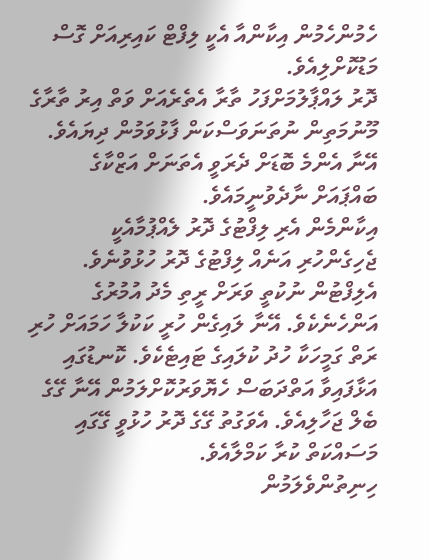ހެމުންހެމުން އިކާންއާ އެކީ ލިފްޓް ކައިރިއަށް ގޮސް މަޑުކޮށްލިއެވެ.
ދޮރު ލައްޕާލުމަށްފަހު ތާރާ އެތެރެއަށް ވަތް އިރު ތާރާގެ މޫނުމަތިން ނުތަނަވަސްކަން ފާޅުވަމުން ދިޔައެވެ. އޭނާ އެންމެ ބޮޑަށް ދެރަވީ އެތަނަށް އަޒްކާގެ ބައްޕައަށް ނާދެވުނީމައެވެ.
އިކާންމެން އެރި ލިފްޓުގެ ދޮރު ލެއްޕުމާއެކީ ޖެހިގެންހުރި އަނެއް ލިފްޓުގެ ދޮރު ހުޅުވުނެވެ. އެލިފްޓުން ނުކުތީ ވަރަށް ރީތި މެދު އުމުރުގެ އަންހެނެކެވެ. އޭނާ ލައިގެން ހުރީ ކަކުލާ ހަމައަށް ހުރި ރަތް ގަމީހަކާ ހުދު ކުލައިގެ ޓައިޓެކެވެ. ކޮނޑުގައި އަޅާފައިވާ އަތްދަބަސް ހެޔޮވަރުކޮށްލަމުން އޭނާ ގޭގެ ބެލް ޖަހާލިއެވެ. އެވަގުތު ގޭގެ ދޮރު ހުޅުވީ ގޭގައި މަސައްކަތް ކުރާ ކަމްލާއެވެ.
ހިނިތުންވެލަމުން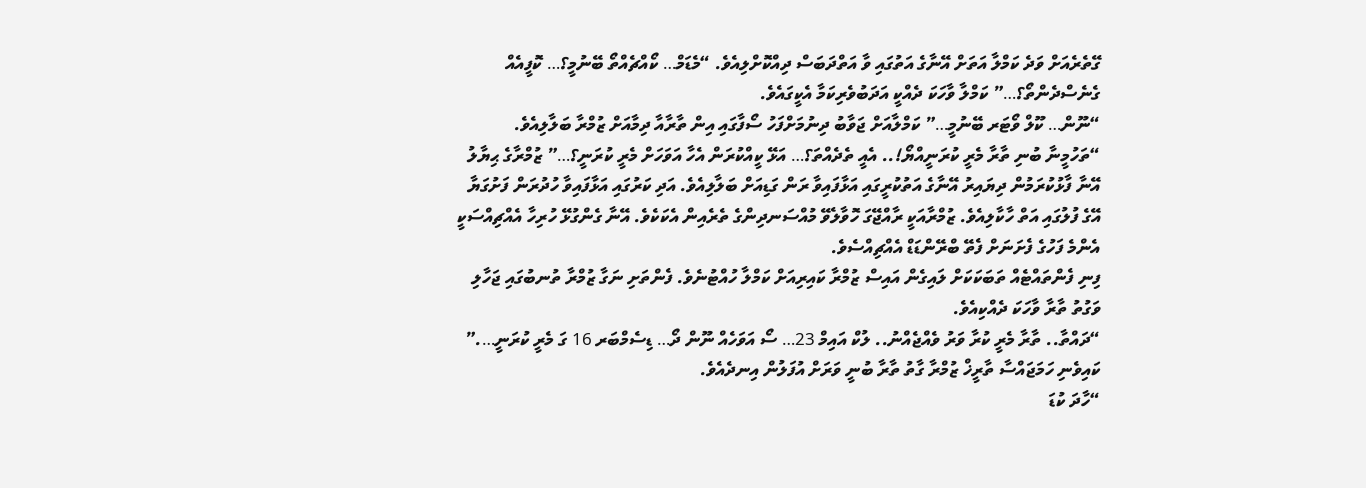ގޭތެރެއަށް ވަދެ ކަމްލާ އަތަށް އޭނާގެ އަތުގައި ވާ އަތްދަބަސް ދިއްކޮށްލިއެވެ. “މެޑަމް… ކޯއްޗެއްތޯ ބޭނުމީ؟… ކޮފީއެއް ގެނެސްދެންތޯ؟…” ކަމްލާ ވާހަކަ ދެއްކީ އަދަބުވެރިކަމާ އެކީގައެވެ.
“ނޫން… ކޫލް ވޯޓަރ ބޭނުމީ…” ކަމްލާއަށް ޖަވާބު ދިނުމަށްފަހު ސޯފާގައި އިން ތާރާއާ ދިމާއަށް ޒުމްރާ ބަލާލިއެވެ.
“ތަހުމީނާ ބުނި ތާރާ މެރީ ކުރަނީއްޔޯ!.. އެއީ ތެދެއްތަ؟… އަޅޭ ކީއްކުރަން އެހާ އަވަހަށް މެރީ ކުރަނީ؟…” ޒުމްރާގެ ޙިޔާލު އޭނާ ފާޅުކުރަމުން ދިޔައިރު އޭނާގެ އަތުކުރީގައި އަޅާފައިވާ ރަން ގަޑިއަށް ބަލާލިއެވެ. އަދި ކަރުގައި އަޅާފައިވާ ހުދުރަން ފަށުގަޔާ އޭގެ ފުލުގައި އަތް ހާކާލިއެވެ. ޒުމްރާއަކީ ރާއްޖޭގަ ހޮވާލެވޭ މުއްސަނދިންގެ ތެރެއިން އެކަކެވެ. އޭނާ ގެންގުޅޭ ހުރިހާ އެއްޗިއްސަކީ އެންމެ ފަހުގެ ފެށަނަށް ފެތޭ ބްރޭންޑަޑް އެއްޗިއްސެވެ.
ފިނި ފެންތައްޓެއް ތަބަކަކަށް ލައިގެން އައިސް ޒުމްރާ ކައިރިއަށް ކަމްލާ ހުއްޓުނެވެ. ފެންތަށި ނަގާ ޒުމްރާ ތުނބުގައި ޖަހާލި ވަގުތު ތާރާ ވާހަކަ ދެއްކިއެވެ.
“ދައްތާ.. ތާރާ މެރީ ކުރާ ވަރު ވެއްޖެއްނު.. ލުކް އައިމް 23… ސޯ އަވަހެއް ނޫން ދޯ… ޑިސެމްބަރ 16 ގަ މެރީ ކުރަނީ….” ކައިވެނި ހަމަޖައްސާ ތާރީޚް ޒުމްރާ ގާތު ތާރާ ބުނީ ވަރަށް އުފަލުން އިނދެއެވެ.
“ހާދަ ކުޑަ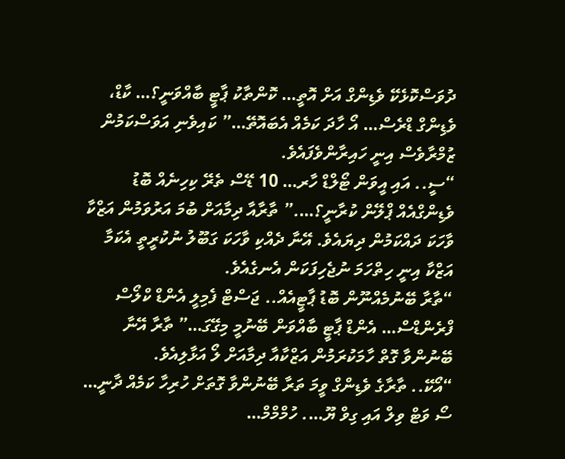ދުވަސްކޮޅެކޭ ވެޑިންގް އަށް އޮތީ… ކޮންތާކު ޕާޓީ ބާއްވަނީ؟… ކާޑް، ވެޑިންގް ޑްރެސް… އޯ ހާދަ ކަމެއް އެބައޮތޭ…” ކައިވެނި އަވަސްކަމުން ޒުމްރާވެސް އިނީ ހައިރާންވެފައެވެ.
“ސީ.. އައި އީވަން ޓޯލްޑް ހާރ… 10 ޑޭސް ތެރޭ ކިހިނެއް ބޮޑު ވެޑިންގްއެއް ޕްލޭން ކުރާނީ؟….” ތާރާއާ ދިމާއަށް ބުމަ އަރުވަމުން އަޒްކާ ވާހަކަ ދައްކަމުން ދިޔައެވެ. އޭނާ ދެއްކި ވާހަކަ ގަބޫލު ނުކުރީތީ އެކަމާ އަޒްކާ އިނީ ހިތްހަމަ ނުޖެހިފަކަން އެނގެއެވެ.
“ތާރާ ބޭނުމެއްނޫން ބޮޑު ޕާޓީއެއް.. ޖަސްޓް ފެމިލީ އެންޑް ކްލޯސް ފްރެންޑްސް… އެންޑް ޕާޓީ ބާއްވަން ބޭނުމީ މިގޭގަ…” ތާރާ އޭނާ ބޭނުންވާ ގޮތް ހާމަކުރަމުން އަޒްކާއާ ދިމާއަށް ލޯ އަޅާލިއެވެ.
“އޯކޭ.. ތާރާގެ ވެޑިންގް ވީމަ ތަރާ ބޭނުންވާ ގޮތަށް ހުރިހާ ކަމެއް ދާނީ… ސޯ ވަޓް ވިލް އައި ގިވް ޔޫ…. ހުމްމްމް…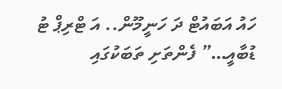ހައު އަބައުޓް ދަ ހަނީމޫން.. އަ ޓްރިޕް ޓު ޑުބާއީ…” ފެންތަށި ތަބަކުގައި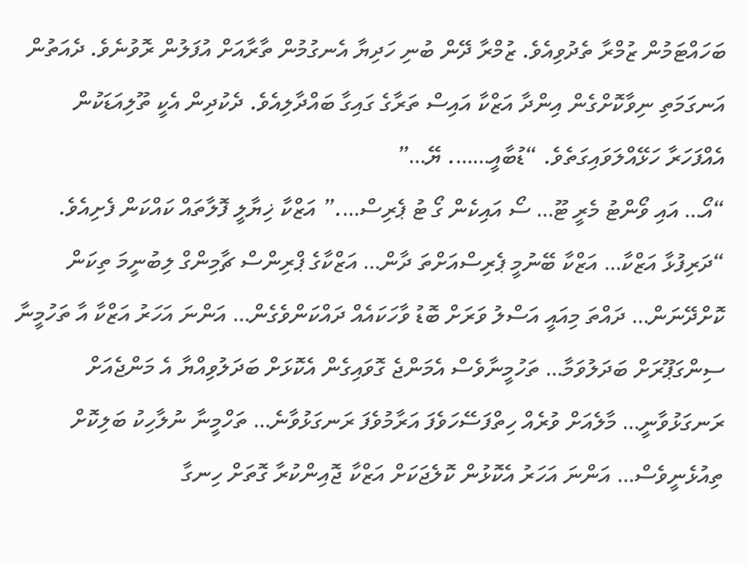ބަހައްޓަމުން ޒުމްރާ ތެދުވިއެވެ. ޒުމްރާ ދޭން ބުނި ހަދިޔާ އެނގުމުން ތާރާއަށް އުފަލުން ރޮވުނެވެ. ދެއަތުން އަނގަމަތި ނިވާކޮށްގެން އިންދާ އަޒްކާ އައިސް ތަރާގެ ގައިގާ ބައްދާލިއެވެ. ދެކުދިން އެކީ ތޫލިއަޑަކުން އެއްފަހަރާ ހަޅޭއްލަވައިގަތެވެ. “ޑުބާއީ……. ޔޭ…”
“އޯ… އައި ވޯންޓު މެރީ ޓޫ… ސޯ އައިކެން ގޯ ޓު ޕެރިސް….” އަޒްކާ ޚިޔާލީ ފޮލާތައް ކައްކަން ފެށިއެވެ.
“ދަރިފުޅާ އަޒްކާ… އަޒްކާ ބޭނުމީ ޕެރިސްއަށްތަ ދާން… އަޒްކާގެ ޕްރިންސް ޗާމިންގް ލިބުނީމަ ތިކަން ކޮށްދޭނަން… ދައްތަ މިއައީ އަސްލު ވަރަށް ބޮޑު ވާހަކައެއް ދައްކަންވެގެން… އަންނަ އަހަރު އަޒްކާ އާ ތަހުމީނާ ސިންގަޕޫރަށް ބަދަލުވަމާ… ތަހުމީނާވެސް އެމަންޖެ ގޮވައިގެން އެކޮޅަށް ބަދަލުވިއްޔާ އެ މަންޖެއަށް ރަނގަޅުވާނީ… މާލެއަށް ވުރެއް ހިތްފަސޭހަވެފަ އަރާމުވެފަ ރަނގަޅުވާނެ… ތަހްމީނާ ނުލާހިކު ބަލިކޮށް ތިއުޅެނީވެސް… އަންނަ އަހަރު އެކޮޅުން ކޮލެޖަކަށް އަޒްކާ ޖޮއިންކުރާ ގޮތަށް ހިނގާ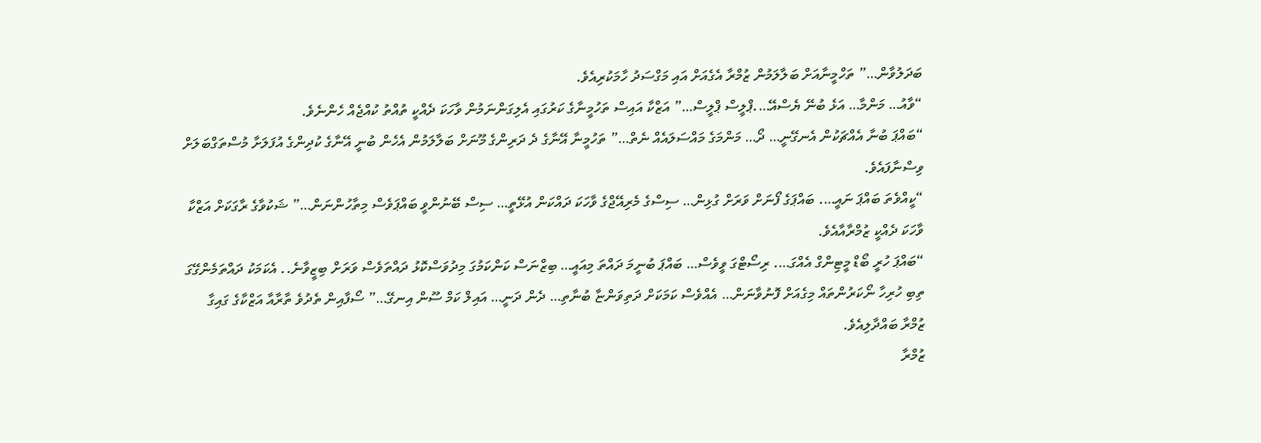ބަދަލުވާން…” ތަހްމީނާއަށް ބަލާލަމުން ޒުމްރާ އެގެއަށް އައި މަގްސަދު ހާމަކުރިއެވެ.
“ވާއު… މަންމާ… އަޅެ ބުނޭ ޔެސްއޭ….ޕްލީސް ޕްލީސް…” އަޒްކާ އައިސް ތަހުމީނާގެ ކަރުގައި އެލިގަންނަމުން ވާހަކަ ދެއްކީ ތުއްތު ކުއްޖެއް ހެންނެވެ.
“ބައްޕަ ބުނާ އެއްޗަކުން އެނގޭނީ… ދޯ… މަންމަގެ މައްސަލައެއް ނެތް…” ތަހުމީނާ އޭނާގެ ދެ ދަރިންގެ މޫނަށް ބަލާލަމުން އެހެން ބުނީ އޭނާގެ ކުދިންގެ އުފަލަށާ މުސްތަގްބަލަށް ވިސްނާފައެވެ.
“ކީއްވެތަ ބައްޕަ ނައީ…. ބައްޕަގެ ފޯނަށް ވަރަށް ގުޅިން… ސިސްގެ މެރިއޭޖްގެ ވާހަކަ ދައްކަން އުޅޭތީ… ސިސް ބޭނުންވީ ބައްޕަވެސް މިތާހުންނަން…” ޝަކުވާގެ ރާގަކަށް އަޒްކާ ވާހަކަ ދެއްކީ ޒުމްރާއާއެވެ.
“ބައްޕަ ހުރީ ބޯޑް މީޓިންގް އެއްގަ…. ރިސޯޓްގަ ވީވެސް… ބައްޕަ ބުނީމަ ދައްތަ މިއައީ… ބިޒްނަސް ކަންކަމުގަ މިދުވަސްކޮޅު ދައްތަވެސް ވަރަށް ބިޒީވާނެ.. އެކަމަކު ދައްތަމެންގޭގަ ތިބި ހުރިހާ ނޯކަރުންތައް މިގެއަށް ފޮނުވާނަން… އެއްވެސް ކަމަކަށް ދަތިވަންޏާ ބުނާތި… ދެން ދަނީ… އައިލް ކަމް ސޫން އިނގޭ…” ސޯފާއިން ތެދުވެ ތާރާއާ އަޒްކާގެ ގައިގާ ޒުމްރާ ބައްދާލިއެވެ.
ޒުމްރާ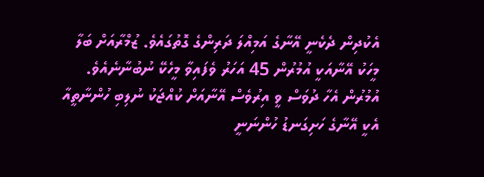އެކުދިން ދެކެނީ އޭނާގެ އަމިއްލަ ދަރިންގެ ގޮތުގައެވެ. ޒުމްރާއަށް ބަލާ މީހަކު އޭނާއަކީ އުމުރުން 45 އަހަރު ވެފައިވާ މީހެކޭ ނުބުނާނެއެވެ. އުމުރުން އެހާ ދުވަސް ވީ އިރުވެސް އޭނާއަށް ކުއްޖަކު ނުލިބި ހުންނާތީއާ އެކީ އޭނާގެ ހަށިގަނޑު ހުންނަނީ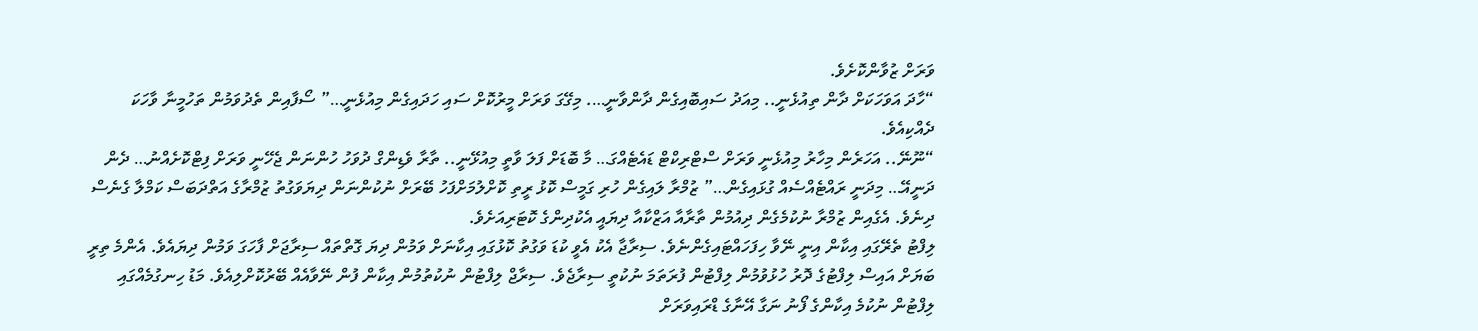ވަރަށް ޒުވާންކޮށެވެ.
“ހާދަ އަވަހަކަށް ދާން ތިއުޅެނީ.. މިއަދު ސައިބޮއިގެން ދާންވާނީ…. މިގޭގަ ވަރަށް މީރުކޮށް ސައި ހަދައިގެން މިއުޅެނީ…” ސޯފާއިން ތެދުވަމުން ތަހުމީނާ ވާހަކަ ދެއްކިއެވެ.
“ނޫނޭ.. އަހަރެން މިހާރު މިއުޅެނީ ވަރަށް ސްޓްރިކްޓް ޑައެޓެއްގަ… މާ ބޮޑަށް ފަލަ ވާތީ މިއުޅޭނީ.. ތާރާ ވެޑިންގް ދުވަހު ހުންނަން ޖެހޭނީ ވަރަށް ފިޓްކޮށެއްނު… ދެން ދަނީއޭ… މިދަނީ ރައްޓެއްސެއް ގުޅައިގެން…” ޒުމްރާ ލައިގެން ހުރި ގަމީސް ކޮޅު ރީތި ކޮށްލުމަށްފަހު ބޭރަށް ނުކުންނަން ދިޔަވަގުތު ޒުމްރާގެ އަތްދަބަސް ކަމްލާ ގެނެސް ދިނެވެ. އެގެއިން ޒުމްރާ ނުކުމެގެން ދިއުމުން ތާރާއާ އަޒްކާއާ ދިޔައީ އެކުދިންގެ ކޮޓަރިއަށެވެ.
ލިފްޓު ތެރޭގައި އިކާން އިނީ ނޭވާ ހިފަހައްޓައިގެންނެވެ. ސިރާޖާ އެކު އެވީ ކުޑަ ވަގުތު ކޮޅުގައި އިކާނަށް ވަމުން ދިޔަ ގޮތްތައް ސިރާޖަށް ފާހަގަ ވަމުން ދިޔައެވެ. އެންމެ ތިރީ ބަޔަށް އައިސް ލިފްޓުގެ ދޮރު ހުޅުވުމުން ލިފްޓުން ފުރަތަމަ ނުކުތީ ސިރާޖެވެ. ސިރާޖް ލިފްޓުން ނުކުތުމުން އިކާން ފުން ނޭވާއެއް ބޭރުކޮށްލިއެވެ. މަޑު ހިނގުމެއްގައި ލިފްޓުން ނުކުމެ އިކާންގެ ފޯނު ނަގާ އޭނާގެ ޑްރައިވަރަށް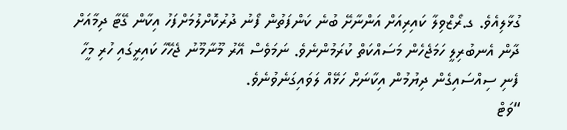ގުޅާލިއެވެ. ގ.ރޯޒްވިލާ ކައިރިއަށް އަންނާށޭ ބުނެ ކަންފަތުން ފޯނު ދުރުކޮށްލުމަށްފަހު އިކާން ގޭޓާ ދިމާއަށް ދާން އެނބުރިލީ ހަމަޖެހެން މަސައްކަތް ކުރަމުންނެވެ. ނަމަވެސް އޭރު މޫނާމޫނު ޖެހޭހާ ކައިރީގައި ހުރި މީހާ ފެނި ސިއްސައިގެން ދިޔުމުން އިކާނަށް ހަޅޭއް ލަވައިގަނެވުނެވެ.
“ވަޓް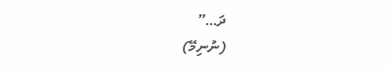ދަ…”
(ނުނިމޭ)